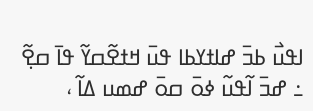ߊߟߎ߯ ߕߏ߫ ߝߊߙߌߕߊ ߟߎ߫ ߞߙߐ߬ߛߌ߬ ߟߊ߫ ߛߐ߲߬ ߸ ߝߏ߫ ߊ߬ߟߎ߬ ߦߋ߫ ߛߋ߫ ߝߘߎ ߡߊ߬ ،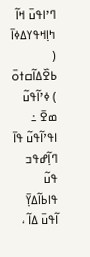ߣߴߊߟߎ߫ ߞߊ߬ ߤߊ߲ߞߟߌߡߦߊ߫ ( ߕߐ߰ߡߊ߬ߛߙߋ߫ ) ߦߴߊ߬ߟߎ߬ ߘߐ߫ ߸ ߊߟߴߊ߬ߟߎ߬ ߟߊ߫ ߣߊ߲߬ߝߟߏ ߟߎ߬ ߟߊߕߊ߬ߡߌ߲߫ ߊ߬ߟߎ߫ ߡߊ߬ ،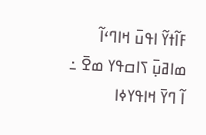ߓߊ߬ߙߌ߬ ߊߟߎ߫ ߞߊߣߵߊ߬ ߘߊߥߎ߲߫ ߖߊߛߟߌ ߘߐ߫ ߸ ߊ߬ ߣߌ߫ ߞߊߟߌߦߊ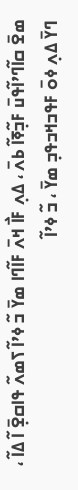ߘߐ߫ ߛߊ߬ߣߴߊ߬ߟߎ߫ ߓߏ߲߬ߧߊ߬ ߕߍ߫ ، ߡߍ߲ ߓߊ߯ ߞߍ߫ ߓߊ߬ߣߊ ߘߌ߫ ߏ߬ ߦߴߊ߬ ߖߘߍ߬ ߟߊߛߐ߲߫ ߊ߬ ߡߊ߬ ، ߣߌ߫ ߡߍ߲ ߦߋ߫ ߓߟߏߞߏߟߏ߲ ߘߌ߫ ، ߏ߬ ߦߴߊ߬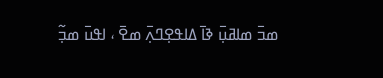ߘߏ߫ ߘߊߥߎ߲߫ ߢߊ߫ ߡߊߟߐ߲ߣߍ߲߫ ߘߐ߫ ، ߊߟߎ߫ ߘߏ߲߬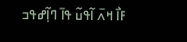ߓߊ߯ ߞߍ߫ ߊ߬ߟߎ߬ ߟߊ߫ ߣߊ߲߬ߝߟߏ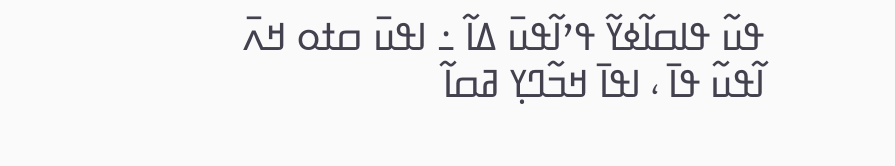ߟߎ߬ ߟߊߛߊ߬ߦߌ߬ ߟߴߊ߬ߟߎ߫ ߡߊ߬ ߸ ߊߟߎ߫ ߛߙߋ ߞߍ߫ ߊ߬ߟߎ߬ ߟߊ߫ ، ߊߟߊ߫ ߞߏ߬ߣߌ߲ ߥߛߊ߬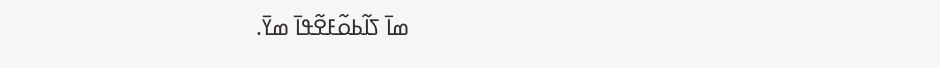ߘߊ߫ ߖߊ߬ߕߋ߬ߓߐ߬ߟߊ߫ ߘߌ߫.